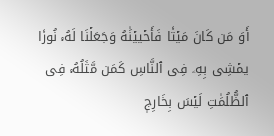أَوَ مَن كَانَ مَیۡتٗا فَأَحۡییۡنَٰهُ وَجَعَلۡنَا لَهُۥ نُورٗا یمۡشِی بِهِۦ فِی ٱلنَّاسِ كَمَن مَّثَلُهُۥ فِی ٱلظُّلُمَٰتِ لَیۡسَ بِخَارِجٖ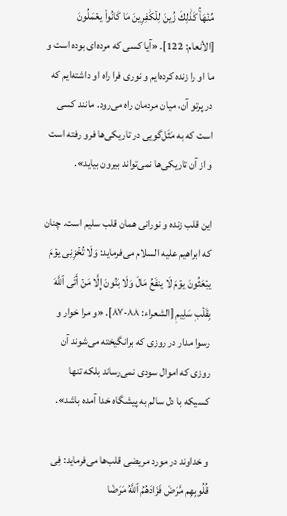مِّنۡهَاۚ كَذَٰلِكَ زُینَ لِلۡكَٰفِرِینَ مَا كَانُواْ یعۡمَلُونَ [الأنعام: 122]. «آیا کسی که مرده‌ای بوده است و ما او را زنده کرده‌ایم و نوری فرا راه او داشته‌ایم که در پرتو آن، میان مردمان راه می‌رود. مانند کسی است که به مَثَل‌گویی در تاریکی‌ها فرو رفته است و از آن تاریکی‌ها نمی‌تواند بیرون بیاید».

این قلب زنده و نورانی همان قلب سلیم است. چنان که ابراهیم علیه السلام می‌فرماید: وَلَا تُخۡزِنِی یوۡمَ یبۡعَثُونَ یوۡمَ لَا ینفَعُ مَالٞ وَلَا بَنُونَ إِلَّا مَنۡ أَتَى ٱللَّهَ بِقَلۡبٖ سَلِیمٖ [الشعراء: ۸۸-۸۷]. «و مرا خوار و رسوا مدار در روزی که برانگیخته می‌شوند آن روزی که اموال سودی نمی‌رساند بلکه تنها کسیکه با دل سالم به پیشگاه خدا آمده باشد».

و خداوند در مورد مریضی قلب‌ها می‌فرماید: فِی قُلُوبِهِم مَّرَضٞ فَزَادَهُمُ ٱللَّهُ مَرَضٗا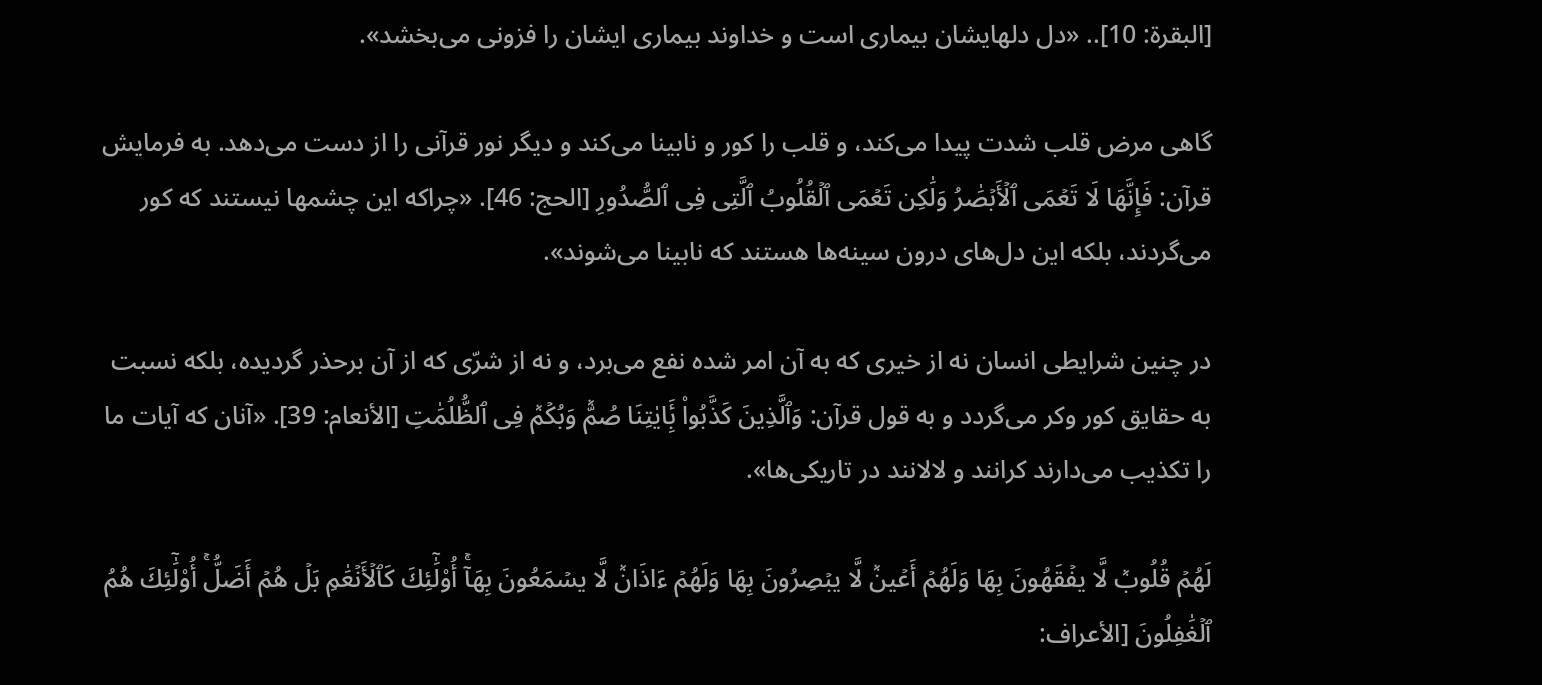[البقرة: 10].. «دل دلهایشان بیماری است و خداوند بیماری ایشان را فزونی می‌بخشد».

گاهی مرض قلب شدت پیدا می‌کند، و قلب را کور و نابینا می‌کند و دیگر نور قرآنی را از دست می‌دهد. به فرمایش قرآن: فَإِنَّهَا لَا تَعۡمَى ٱلۡأَبۡصَٰرُ وَلَٰكِن تَعۡمَى ٱلۡقُلُوبُ ٱلَّتِی فِی ٱلصُّدُورِ [الحج: 46]. «چراکه این چشمها نیستند که کور می‌گردند، بلکه این دل‌های درون سینه‌ها هستند که نابینا می‌شوند».

در چنین شرایطی انسان نه از خیری که به آن امر شده نفع می‌برد، و نه از شرّی که از آن برحذر گردیده، بلکه نسبت به حقایق کور وکر می‌گردد و به قول قرآن: وَٱلَّذِینَ كَذَّبُواْ بِ‍َٔایٰتِنَا صُمّٞ وَبُكۡمٞ فِی ٱلظُّلُمَٰتِ [الأنعام: 39]. «آنان که آیات ما را تکذیب می‌دارند کرانند و لالانند در تاریکی‌ها».

لَهُمۡ قُلُوبٞ لَّا یفۡقَهُونَ بِهَا وَلَهُمۡ أَعۡینٞ لَّا یبۡصِرُونَ بِهَا وَلَهُمۡ ءَاذَانٞ لَّا یسۡمَعُونَ بِهَآۚ أُوْلَٰٓئِكَ كَٱلۡأَنۡعَٰمِ بَلۡ هُمۡ أَضَلُّۚ أُوْلَٰٓئِكَ هُمُ ٱلۡغَٰفِلُونَ [الأعراف: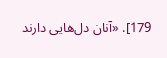179]. «آنان دل‌هایی دارند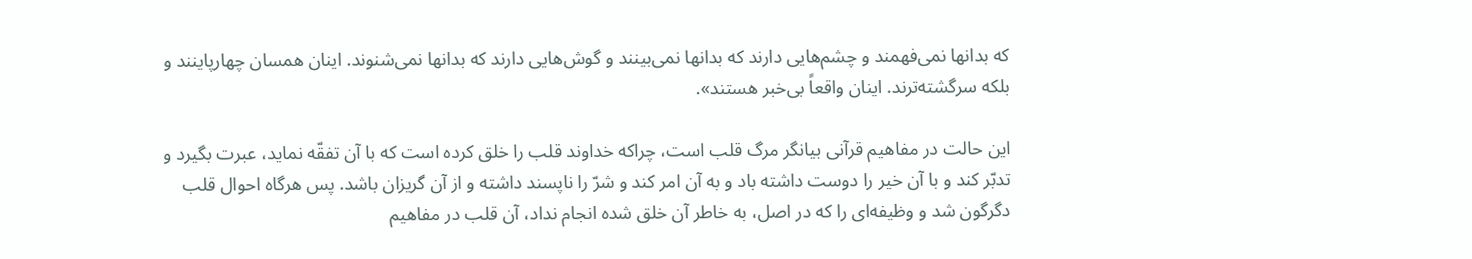که بدانها نمی‌فهمند و چشم‌هایی دارند که بدانها نمی‌بینند و گوش‌هایی دارند که بدانها نمی‌شنوند. اینان همسان چهارپاینند و بلکه سرگشته‌ترند. اینان واقعاً بی‌خبر هستند».

این حالت در مفاهیم قرآنی بیانگر مرگ قلب است، چراکه خداوند قلب را خلق کرده است که با آن تفقّه نماید، عبرت بگیرد و تدبّر کند و با آن خیر را دوست داشته باد و به آن امر کند و شرّ را ناپسند داشته و از آن گریزان باشد. پس هرگاه احوال قلب دگرگون شد و وظیفه‌ای را که در اصل، به خاطر آن خلق شده انجام نداد، آن قلب در مفاهیم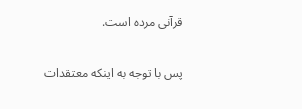قرآنی مرده است.

پس با توجه به اینکه معتقدات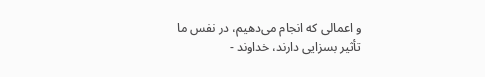و اعمالی که انجام می‌دهیم، در نفس ما تأثیر بسزایی دارند، خداوند -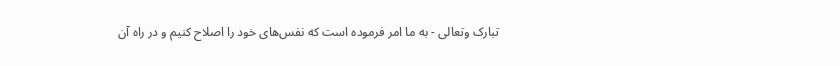تبارک وتعالی - به ما امر فرموده است که نفس‌های خود را اصلاح کنیم و در راه آن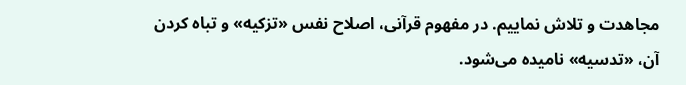مجاهدت و تلاش نماییم. در مفهوم قرآنی، اصلاح نفس «تزکیه» و تباه ‌کردن آن، «تدسیه» نامیده می‌شود.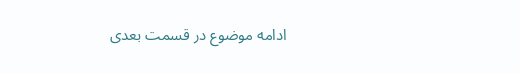ادامه موضوع در قسمت بعدی